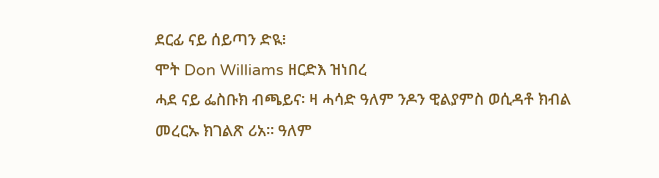ደርፊ ናይ ሰይጣን ድዪ፧
ሞት Don Williams ዘርድእ ዝነበረ
ሓደ ናይ ፌስቡክ ብጫይና፡ ዛ ሓሳድ ዓለም ንዶን ዊልያምስ ወሲዳቶ ክብል መረርኡ ክገልጽ ሪአ። ዓለም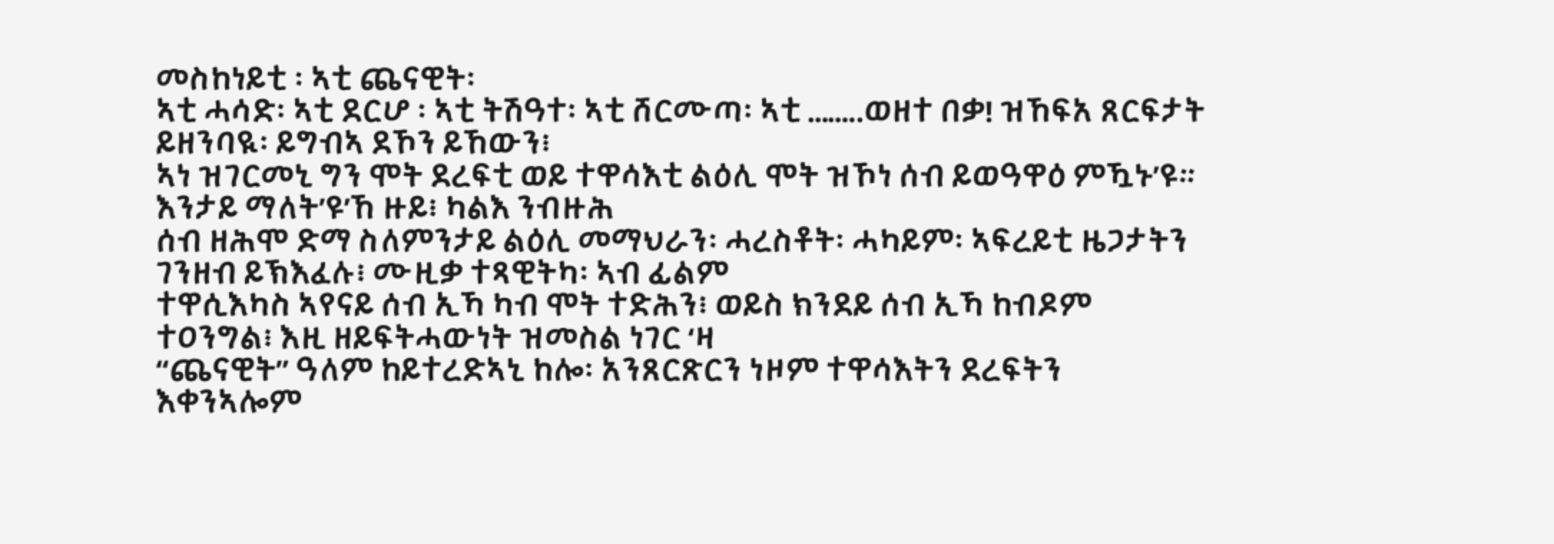መስከነይቲ ፡ ኣቲ ጨናዊት፡
ኣቲ ሓሳድ፡ ኣቲ ደርሆ ፡ ኣቲ ትሽዓተ፡ ኣቲ ሸርሙጣ፡ ኣቲ ……..ወዘተ በቃ! ዝኸፍአ ጸርፍታት ይዘንባዪ፡ ይግብኣ ደኾን ይኸውን፧
ኣነ ዝገርመኒ ግን ሞት ደረፍቲ ወይ ተዋሳእቲ ልዕሊ ሞት ዝኾነ ሰብ ይወዓዋዕ ምዃኑ’ዩ። እንታይ ማለት’ዩ’ኸ ዙይ፧ ካልእ ንብዙሕ
ሰብ ዘሕሞ ድማ ስለምንታይ ልዕሊ መማህራን፡ ሓረስቶት፡ ሓካይም፡ ኣፍረይቲ ዜጋታትን ገንዘብ ይኽእፈሉ፧ ሙዚቃ ተጻዊትካ፡ ኣብ ፊልም
ተዋሲእካስ ኣየናይ ሰብ ኢኻ ካብ ሞት ተድሕን፧ ወይስ ክንደይ ሰብ ኢኻ ከብዶም ተዐንግል፧ እዚ ዘይፍትሓውነት ዝመስል ነገር ‘ዛ
“ጨናዊት” ዓለም ከይተረድኣኒ ከሎ፡ አንጸርጽርን ነዞም ተዋሳእትን ደረፍትን እቀንኣሎም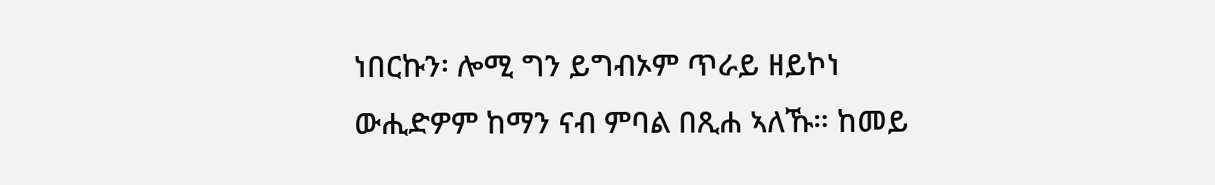ነበርኩን፡ ሎሚ ግን ይግብኦም ጥራይ ዘይኮነ
ውሒድዎም ከማን ናብ ምባል በጺሐ ኣለኹ። ከመይ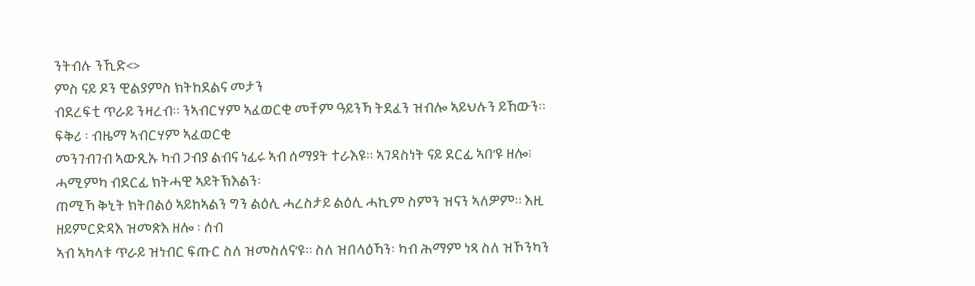ንትብሉ ንኺድ<>
ምስ ናይ ዶን ዊልያምስ ክትከደልና መታን
ብደረፍቲ ጥራይ ንዛረብ። ንኣብርሃም ኣፈወርቂ መቸም ዓይንኻ ትደፈን ዝብሎ ኣይህሉን ይኸውን። ፍቅሪ ፡ ብዜማ ኣብርሃም ኣፈወርቂ
መንገብገብ ኣውጺኡ ካብ ጋብያ ልብና ነፊሩ ኣብ ሰማያት ተራእዩ። ኣገዳስነት ናይ ደርፊ ኣበ’ዩ ዘሎ፧ ሓሚምካ ብደርፊ ክትሓዊ ኣይትኽእልን፡
ጠሚኻ ቅኒት ክትበልዕ ኣይከኣልን ግን ልዕሊ ሓረስታይ ልዕሊ ሓኪም ስምን ዝናን ኣለዎም። እዚ ዘይምርድዳእ ዝመጽእ ዘሎ ፡ ሰብ
ኣብ ኣካላቱ ጥራይ ዝነብር ፍጡር ስለ ዝመስለና’ዩ። ስለ ዝበላዕኻን፡ ካብ ሕማም ነጻ ስለ ዝኾንካን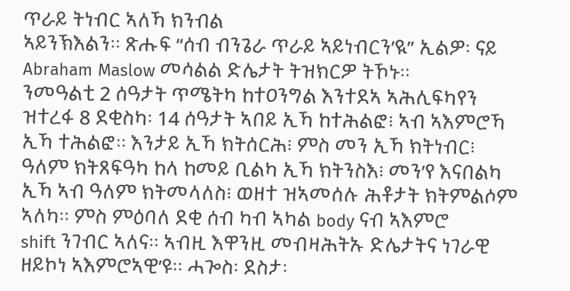ጥራይ ትነብር ኣለኻ ክንብል
ኣይንኽእልን። ጽሑፍ “ሰብ ብንጌራ ጥራይ ኣይነብርን’ዪ” ኢልዎ፡ ናይ Abraham Maslow መሳልል ድሌታት ትዝክርዎ ትኾኑ።
ንመዓልቲ 2 ሰዓታት ጥሜትካ ከተዐንግል እንተደኣ ኣሕሊፍካየን ዝተረፋ 8 ደቂስካ፡ 14 ሰዓታት ኣበይ ኢኻ ከተሕልፎ፧ ኣብ ኣእምሮኻ
ኢኻ ተሕልፎ። እንታይ ኢኻ ክትሰርሕ፧ ምስ መን ኢኻ ክትነብር፧ ዓለም ክትጸፍዓካ ከላ ከመይ ቢልካ ኢኻ ክትንስእ፧ መን’የ እናበልካ
ኢኻ ኣብ ዓለም ክትመላለስ፧ ወዘተ ዝኣመሰሉ ሕቶታት ክትምልሶም ኣለካ። ምስ ምዕባለ ደቂ ሰብ ካብ ኣካል body ናብ ኣእምሮ
shift ንገብር ኣለና። ኣብዚ እዋንዚ መብዛሕትኡ ድሌታትና ነገራዊ ዘይኮነ ኣእምሮኣዊ’ዩ። ሓጐስ፡ ደስታ፡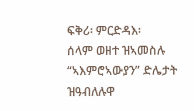ፍቅሪ፡ ምርድዳእ፡
ሰላም ወዘተ ዝኣመስሉ “ኣእምሮኣውያን” ድሌታት ዝዓብለሉዋ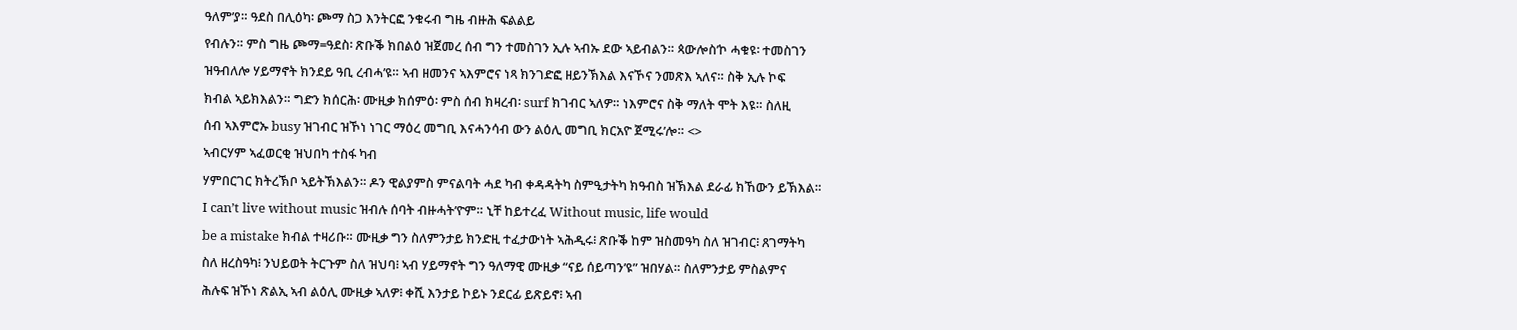ዓለም’ያ። ዓደስ በሊዕካ፡ ጮማ ስጋ እንትርፎ ንቁሩብ ግዜ ብዙሕ ፍልልይ
የብሉን። ምስ ግዜ ጮማ=ዓደስ፡ ጽቡቕ ክበልዕ ዝጀመረ ሰብ ግን ተመስገን ኢሉ ኣብኡ ደው ኣይብልን። ጳውሎስ’ኮ ሓቁዩ፡ ተመስገን
ዝዓብለሎ ሃይማኖት ክንደይ ዓቢ ረብሓ’ዩ። ኣብ ዘመንና ኣእምሮና ነጻ ክንገድፎ ዘይንኽእል እናኾና ንመጽእ ኣለና። ስቅ ኢሉ ኮፍ
ክብል ኣይክእልን። ግድን ክሰርሕ፡ ሙዚቃ ክሰምዕ፡ ምስ ሰብ ክዛረብ፡ surf ክገብር ኣለዎ። ነእምሮና ስቅ ማለት ሞት እዩ። ስለዚ
ሰብ ኣእምሮኡ busy ዝገብር ዝኾነ ነገር ማዕረ መግቢ እናሓንሳብ ውን ልዕሊ መግቢ ክርአዮ ጀሚሩ’ሎ። <>
ኣብርሃም ኣፈወርቂ ዝህበካ ተስፋ ካብ
ሃምበርገር ክትረኽቦ ኣይትኽእልን። ዶን ዊልያምስ ምናልባት ሓደ ካብ ቀዳዳትካ ስምዒታትካ ክዓብስ ዝኽእል ደራፊ ክኸውን ይኽእል።
I can’t live without music ዝብሉ ሰባት ብዙሓት’ዮም። ኒቸ ከይተረፈ Without music, life would
be a mistake ክብል ተዛሪቡ። ሙዚቃ ግን ስለምንታይ ክንድዚ ተፈታውነት ኣሕዲሩ፧ ጽቡቕ ከም ዝስመዓካ ስለ ዝገብር፧ ጸገማትካ
ስለ ዘረስዓካ፧ ንህይወት ትርጉም ስለ ዝህባ፧ ኣብ ሃይማኖት ግን ዓለማዊ ሙዚቃ “ናይ ሰይጣን’ዩ” ዝበሃል። ስለምንታይ ምስልምና
ሕሉፍ ዝኾነ ጽልኢ ኣብ ልዕሊ ሙዚቃ ኣለዎ፧ ቀሺ እንታይ ኮይኑ ንደርፊ ይጽይኖ፧ ኣብ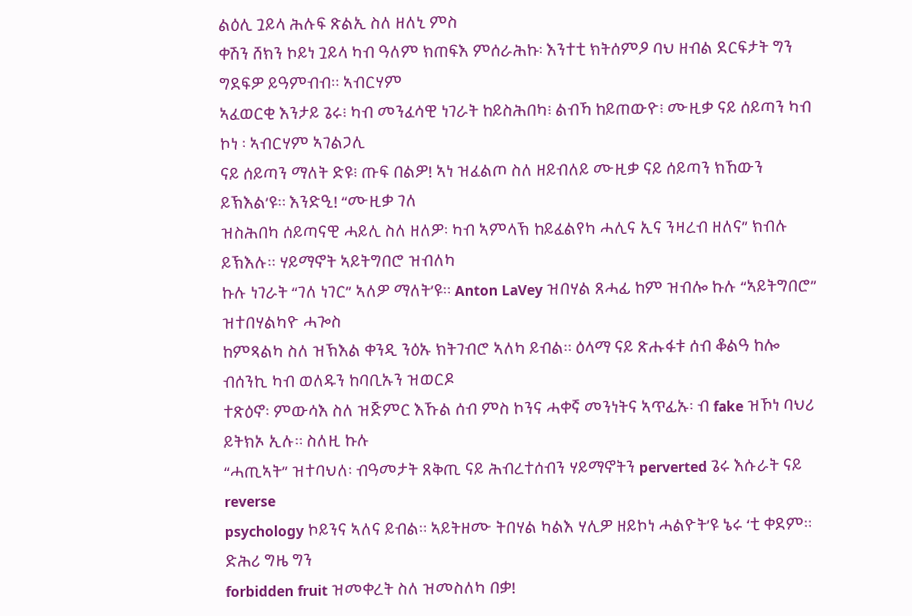ልዕሊ ጓይላ ሕሉፍ ጽልኢ ስለ ዘለኒ ምስ
ቀሽን ሸክን ኮይነ ጓይላ ካብ ዓለም ክጠፍእ ምሰራሕኩ፡ እንተቲ ክትሰምዖ ባህ ዘብል ደርፍታት ግን ግደፍዎ ይዓምብብ። ኣብርሃም
ኣፈወርቂ እንታይ ጌሩ፧ ካብ መንፈሳዊ ነገራት ከይስሕበካ፧ ልብኻ ከይጠውዮ፧ ሙዚቃ ናይ ሰይጣን ካብ ኮነ ፡ ኣብርሃም ኣገልጋሊ
ናይ ሰይጣን ማለት ድዩ፧ ጡፍ በልዎ! ኣነ ዝፈልጦ ስለ ዘይብለይ ሙዚቃ ናይ ሰይጣን ክኸውን ይኽእል’ዩ። እንድዒ! “ሙዚቃ ገለ
ዝስሕበካ ሰይጣናዊ ሓይሊ ስለ ዘለዎ፡ ካብ ኣምላኽ ከይፈልየካ ሓሊና ኢና ንዛረብ ዘለና” ክብሉ ይኽእሉ። ሃይማኖት ኣይትግበሮ ዝብለካ
ኩሉ ነገራት “ገለ ነገር” ኣለዎ ማለት’ዩ። Anton LaVey ዝበሃል ጸሓፊ ከም ዝብሎ ኩሉ “ኣይትግበሮ” ዝተበሃልካዮ ሓጐስ
ከምጻልካ ስለ ዝኽእል ቀንዲ ንዕኡ ክትገብሮ ኣለካ ይብል። ዕላማ ናይ ጽሑፋቱ ሰብ ቆልዓ ከሎ ብሰንኪ ካብ ወለዱን ከባቢኡን ዝወርዶ
ተጽዕኖ፡ ምውሳእ ስለ ዝጅምር እኹል ሰብ ምስ ኮንና ሓቀኛ መንነትና ኣጥፊኡ፡ ብ fake ዝኾነ ባህሪ ይትክኦ ኢሉ። ስለዚ ኩሉ
“ሓጢኣት” ዝተባህለ፡ ብዓመታት ጸቅጢ ናይ ሕብረተሰብን ሃይማኖትን perverted ጌሩ እሱራት ናይ reverse
psychology ኮይንና ኣለና ይብል። ኣይትዘሙ ትበሃል ካልእ ሃሊዎ ዘይኮነ ሓልዮት’ዩ ኔሩ ‘ቲ ቀደም። ድሕሪ ግዜ ግን
forbidden fruit ዝመቀረት ስለ ዝመስለካ በቃ!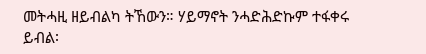መትሓዚ ዘይብልካ ትኸውን። ሃይማኖት ንሓድሕድኩም ተፋቀሩ ይብል፡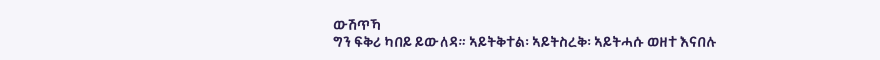ውሽጥኻ
ግን ፍቅሪ ካበይ ይውለዳ። ኣይትቅተል፡ ኣይትስረቅ፡ ኣይትሓሱ ወዘተ እናበሉ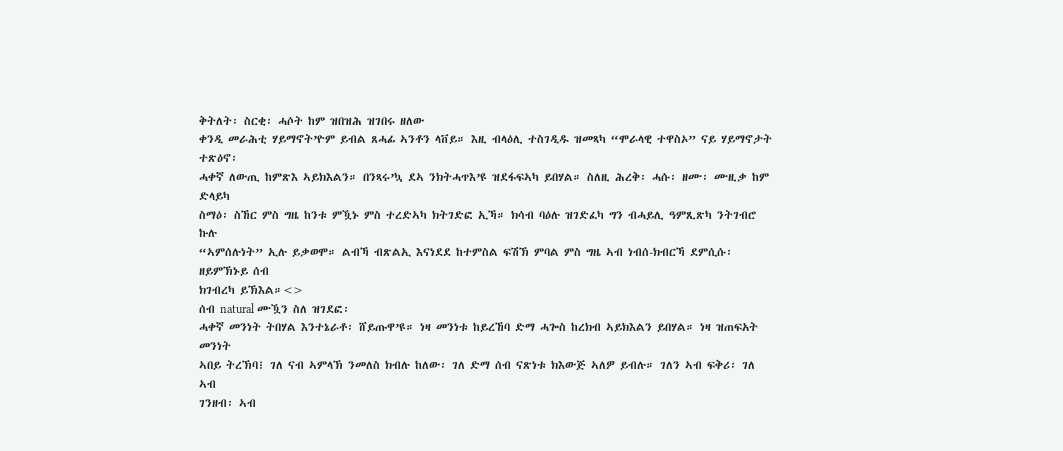ቅትለት፡ ስርቂ፡ ሓሶት ከም ዝበዝሕ ዝገበሩ ዘለው
ቀንዲ መራሕቲ ሃይማኖት’ዮም ይብል ጸሓፊ ኣንቶን ላቨይ። እዚ ብላዕሊ ተስገዲዱ ዝመጻካ “ሞራላዊ ተዋስኦ” ናይ ሃይማኖታት ተጽዕኖ፡
ሓቀኛ ለውጢ ከምጽእ ኣይክእልን። በንጻሩ’ኳ ደኣ ንክትሓጥእ’ዩ ዝደፋፍኣካ ይበሃል። ስለዚ ሕረቅ፡ ሓሱ፡ ዘሙ፡ ሙዚቃ ከም ድላይካ
ስማዕ፡ ስኸር ምስ ግዜ ከንቱ ምዃኑ ምስ ተረድኣካ ክትገድፎ ኢኻ። ክሳብ ባዕሉ ዝገድፈካ ግን ብሓይሊ ዓምጺጽካ ንትገብሮ ኩሉ
“ኣምሰሉነት” ኢሉ ይቃወሞ። ልብኻ ብጽልኢ እናነደደ ከተምስል ፍሽኽ ምባል ምስ ግዜ ኣብ ነብሰ-ክብርኻ ደምሲሱ፡ ዘይምኽኑይ ሰብ
ክገብረካ ይኽእል።<>
ሰብ natural ሙዃን ስለ ዝገደፎ፡
ሓቀኛ መንነት ትበሃል እንተኔራቶ፡ ሸይጡዋ’ዩ። ነዛ መንነቱ ከይረኸባ ድማ ሓጐስ ከረክብ ኣይክእልን ይበሃል። ነዛ ዝጠፍአት መንነት
ኣበይ ትረኽባ፧ ገለ ናብ ኣምላኽ ንመለስ ክብሉ ከለው፡ ገለ ድማ ሰብ ናጽነቱ ክእውጅ ኣለዎ ይብሉ። ገለን ኣብ ፍቅሪ፡ ገለ ኣብ
ገንዘብ፡ ኣብ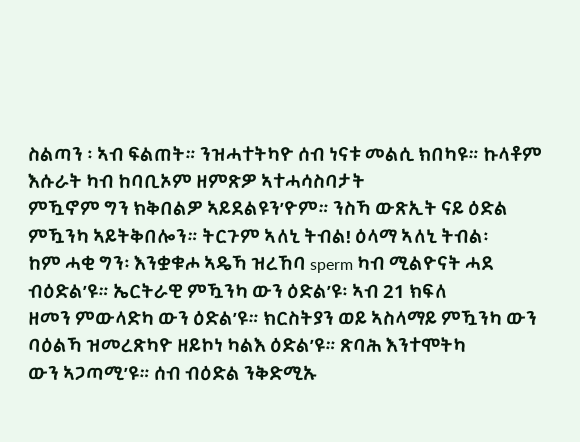ስልጣን ፡ ኣብ ፍልጠት። ንዝሓተትካዮ ሰብ ነናቱ መልሲ ክበካዩ። ኩላቶም እሱራት ካብ ከባቢኦም ዘምጽዎ ኣተሓሳስባታት
ምዃኖም ግን ክቅበልዎ ኣይደልዩን’ዮም። ንስኻ ውጽኢት ናይ ዕድል ምዃንካ ኣይትቅበሎን። ትርጉም ኣለኒ ትብል! ዕላማ ኣለኒ ትብል፡
ከም ሓቂ ግን፡ እንቋቁሖ ኣዴኻ ዝረኸባ sperm ካብ ሚልዮናት ሓደ ብዕድል’ዩ። ኤርትራዊ ምዃንካ ውን ዕድል’ዩ፡ ኣብ 21 ክፍለ
ዘመን ምውላድካ ውን ዕድል’ዩ። ክርስትያን ወይ ኣስላማይ ምዃንካ ውን ባዕልኻ ዝመረጽካዮ ዘይኮነ ካልእ ዕድል’ዩ። ጽባሕ እንተሞትካ
ውን ኣጋጣሚ’ዩ። ሰብ ብዕድል ንቅድሚኡ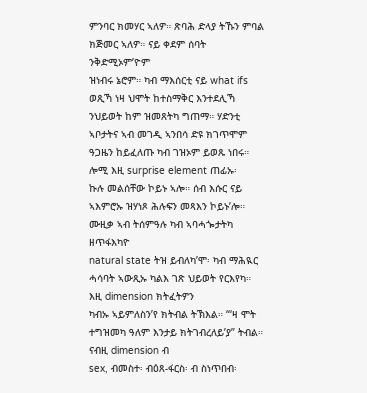ምንባር ክመሃር ኣለዎ። ጽባሕ ድላያ ትኹን ምባል ክጅመር ኣለዎ። ናይ ቀደም ሰባት ንቅድሚኦም’ዮም
ዝነብሩ ኔሮም። ካብ ማእሰርቲ ናይ what ifs ወጺኻ ነዛ ህሞት ከተስማቅር እንተደሊኻ ንህይወት ከም ዝመጸትካ ግጠማ። ሃድንቲ
ኣቦታትና ኣብ መገዲ ኣንበሳ ድዩ ክገጥሞም ዓጋዜን ከይፈለጡ ካብ ገዝኦም ይወጹ ነበሩ። ሎሚ እዚ surprise element ጠፊኡ፡
ኩሉ መልሰቸው ኮይኑ ኣሎ። ሰብ እሱር ናይ ኣእምሮኡ ዝሃነጾ ሕሉፍን መጻእን ኮይኑ’ሎ። ሙዚቃ ኣብ ትሰምዓሉ ካብ ኣባሓጐታትካ ዘጥፋእካዮ
natural state ትዝ ይብለካ’ሞ፡ ካብ ማሕዪር ሓሳባት ኣውጺኡ ካልእ ገጽ ህይወት የርእየካ። እዚ dimension ክትፈትዎን
ካብኡ ኣይምለስን’የ ክትብል ትኽእል። “‘ዛ ሞት ተግዝመካ ዓለም እንታይ ክትገብረለይ’ያ” ትብል። ናብዚ dimension ብ
sex, ብመስተ፡ ብዕጸ-ፋርስ፡ ብ ስነጥበብ፡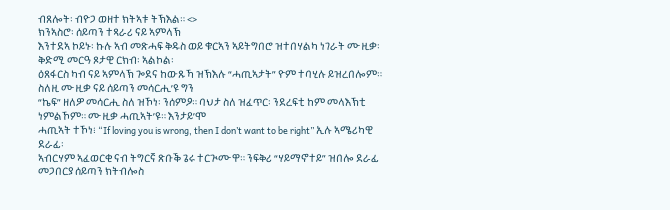ብጸሎት፡ ብዮጋ ወዘተ ክትኣቱ ትኽእል። <>
ክንኣስሮ፡ ሰይጣን ተጻራሪ ናይ ኣምላኽ
እንተደኣ ኮይኑ፡ ኩሉ ኣብ መጽሓፍ ቅዱስ ወይ ቁርኣን ኣይትግበሮ ዝተበሃልካ ነገራት ሙዚቃ፡ ቅድሚ መርዓ ጾታዊ ርክብ፡ ኣልኮል፡
ዕጸፋርስ ካብ ናይ ኣምላኽ ጐደና ከውጹኻ ዝኽእሉ “ሓጢኣታት” ዮም ተባሂሉ ይዝረበሎም። ስለዚ ሙዚቃ ናይ ሰይጣን መሳርሒ’ዩ ግን
“ኬፍ” ዘለዎ መሳርሒ ስለ ዝኾነ፡ ንሰምዖ። ባህታ ስለ ዝፈጥር፡ ንደረፍቲ ከም መላእኽቲ ነምልኾም። ሙዚቃ ሓጢኣት’ዩ። እንታይ’ሞ
ሓጢኣት ተኾነ፧ “If loving you is wrong, then I don’t want to be right” ኢሉ ኣሜሪካዊ ደራፊ፡
ኣብርሃም ኣፈወርቂ ናብ ትግርኛ ጽቡቕ ጌሩ ተርጒሙዋ። ንፍቅሪ “ሃይማኖተይ” ዝበሎ ደራፊ መጋበርያ ሰይጣን ክትብሎስ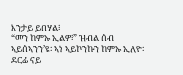እንታይ ይበሃል፧
“መን ከምኡ ኢልዎ፧” ዝብል ሰብ ኣይሰኣንን’ዩ፡ ኣነ ኣይኮንኩን ከምኡ ኢለዮ፡ ደርፊ ናይ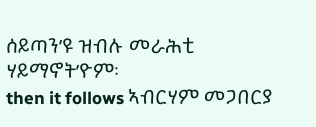ሰይጣን’ዩ ዝብሉ መራሕቲ ሃይማኖት’ዮም፡
then it follows ኣብርሃም መጋበርያ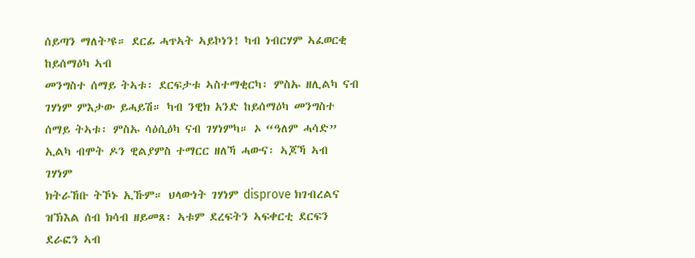ሰይጣን ማለት’ዩ። ደርፊ ሓጥኣት ኣይኮነን! ካብ ነብርሃም ኣፈወርቂ ከይሰማዕካ ኣብ
መንግስተ ሰማይ ትኣቱ፡ ደርፍታቱ ኣስተማቂርካ፡ ምስኡ ዘሊልካ ናብ ገሃነም ምእታው ይሓይሽ። ካብ ንዊክ አንድ ከይሰማዕካ መንግስተ
ሰማይ ትኣቱ፡ ምስኡ ሳዕሲዕካ ናብ ገሃነምካ። ኦ “ዓለም ሓሳድ” ኢልካ ብሞት ዶን ዊልያምስ ተማርር ዘለኻ ሓውና፡ ኣጆኻ ኣብ ገሃነም
ክትራኸቡ ትኾኑ ኢኹም። ህላውነት ገሃነም disprove ክገብረልና ዝኽእል ሰብ ክሳብ ዘይመጸ፡ ኣቱም ደረፍትን ኣፍቀርቲ ደርፍን
ደራፎን ኣብ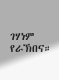ገሃነም የራኽበና።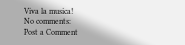Viva la musica!
No comments:
Post a Comment